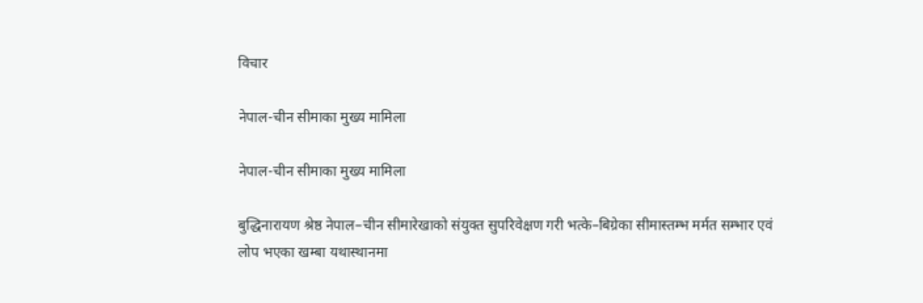विचार

नेपाल-चीन सीमाका मुख्य मामिला

नेपाल-चीन सीमाका मुख्य मामिला

बुद्धिनारायण श्रेष्ठ नेपाल–चीन सीमारेखाको संयुक्त सुपरिवेक्षण गरी भत्के–बिग्रेका सीमास्तम्भ मर्मत सम्भार एवं लोप भएका खम्बा यथास्थानमा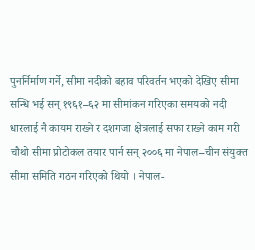पुनर्निर्माण गर्ने, सीमा नदीको बहाव परिवर्तन भएको देखिए सीमा सन्धि भई सन् १९६१–६२ मा सीमांकन गरिएका समयको नदी धारलाई नै कायम राख्ने र दशगजा क्षेत्रलाई सफा राख्ने काम गरी चौथो सीमा प्रोटोकल तयार पार्न सन् २००६ मा नेपाल–चीन संयुक्त सीमा समिति गठन गरिएको थियो । नेपाल-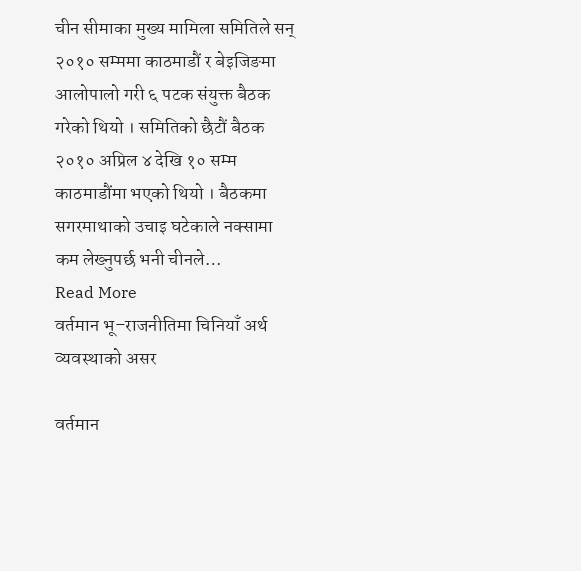चीन सीमाका मुख्य मामिला समितिले सन् २०१० सम्ममा काठमाडौं र बेइजिङमा आलोपालो गरी ६ पटक संयुक्त बैठक गरेको थियो । समितिको छैटौं बैठक २०१० अप्रिल ४ देखि १० सम्म काठमाडौंमा भएको थियो । बैठकमा सगरमाथाको उचाइ घटेकाले नक्सामा कम लेख्नुपर्छ भनी चीनले…
Read More
वर्तमान भू–राजनीतिमा चिनियाँ अर्थ व्यवस्थाको असर

वर्तमान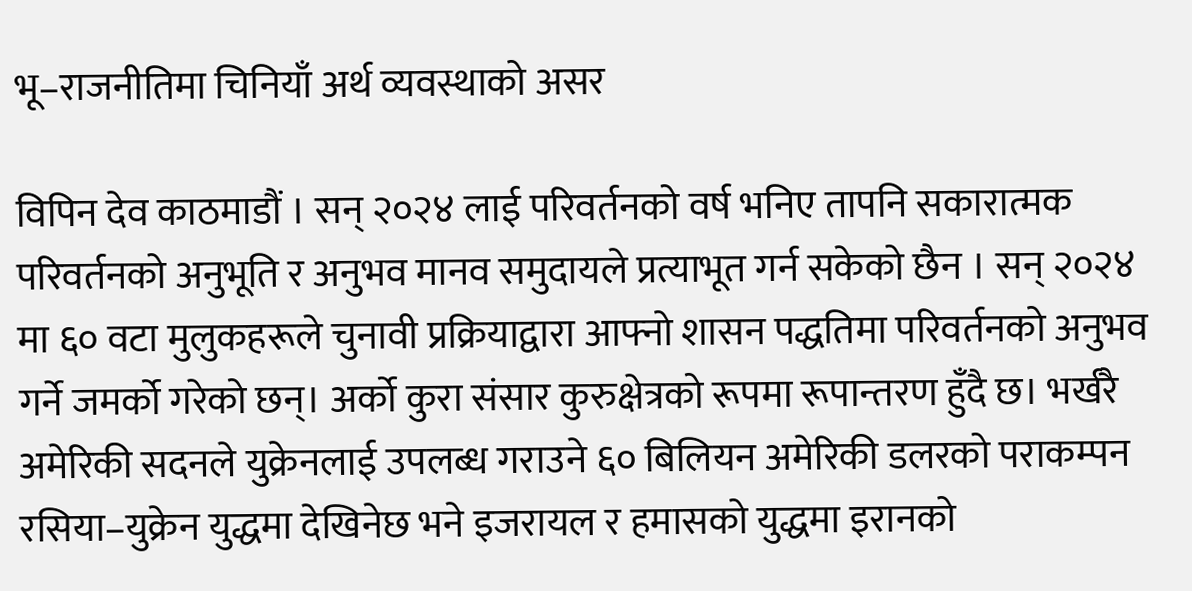भू–राजनीतिमा चिनियाँ अर्थ व्यवस्थाको असर

विपिन देव काठमाडौं । सन् २०२४ लाई परिवर्तनको वर्ष भनिए तापनि सकारात्मक परिवर्तनको अनुभूति र अनुभव मानव समुदायले प्रत्याभूत गर्न सकेको छैन । सन् २०२४ मा ६० वटा मुलुकहरूले चुनावी प्रक्रियाद्वारा आफ्नो शासन पद्धतिमा परिवर्तनको अनुभव गर्ने जमर्को गरेको छन्। अर्को कुरा संसार कुरुक्षेत्रको रूपमा रूपान्तरण हुँदै छ। भर्खरै अमेरिकी सदनले युक्रेनलाई उपलब्ध गराउने ६० बिलियन अमेरिकी डलरको पराकम्पन रसिया–युक्रेन युद्धमा देखिनेछ भने इजरायल र हमासको युद्धमा इरानको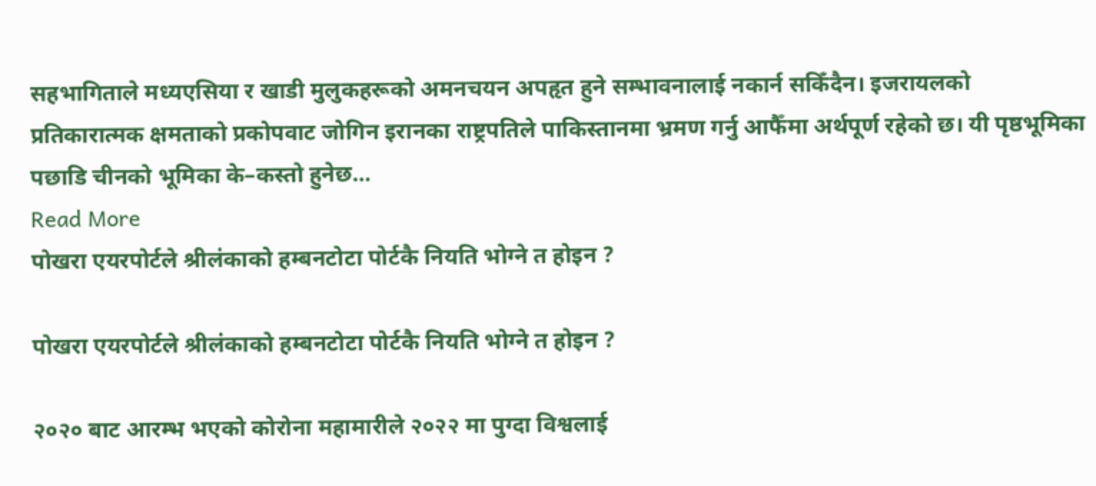सहभागिताले मध्यएसिया र खाडी मुलुकहरूको अमनचयन अपहृत हुने सम्भावनालाई नकार्न सकिँदैन। इजरायलको प्रतिकारात्मक क्षमताको प्रकोपवाट जोगिन इरानका राष्ट्रपतिले पाकिस्तानमा भ्रमण गर्नु आफैँमा अर्थपूर्ण रहेको छ। यी पृष्ठभूमिका पछाडि चीनको भूमिका के–कस्तो हुनेछ…
Read More
पोखरा एयरपोर्टले श्रीलंकाको हम्बनटोटा पोर्टकै नियति भोग्ने त होइन ?

पोखरा एयरपोर्टले श्रीलंकाको हम्बनटोटा पोर्टकै नियति भोग्ने त होइन ?

२०२० बाट आरम्भ भएको कोरोना महामारीले २०२२ मा पुग्दा विश्वलाई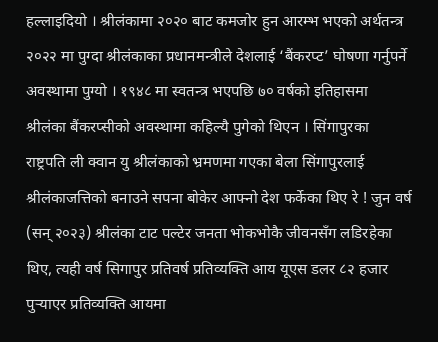हल्लाइदियो । श्रीलंकामा २०२० बाट कमजोर हुन आरम्भ भएको अर्थतन्त्र २०२२ मा पुग्दा श्रीलंकाका प्रधानमन्त्रीले देशलाई ‘बैंकरप्ट’ घोषणा गर्नुपर्ने अवस्थामा पुग्यो । १९४८ मा स्वतन्त्र भएपछि ७० वर्षको इतिहासमा श्रीलंका बैंकरप्सीको अवस्थामा कहिल्यै पुगेको थिएन । सिंगापुरका राष्ट्रपति ली क्वान यु श्रीलंकाको भ्रमणमा गएका बेला सिंगापुरलाई श्रीलंकाजत्तिको बनाउने सपना बोकेर आफ्नो देश फर्केका थिए रे ! जुन वर्ष (सन् २०२३) श्रीलंका टाट पल्टेर जनता भोकभोकै जीवनसँग लडिरहेका थिए, त्यही वर्ष सिगापुर प्रतिवर्ष प्रतिव्यक्ति आय यूएस डलर ८२ हजार पुर्‍याएर प्रतिव्यक्ति आयमा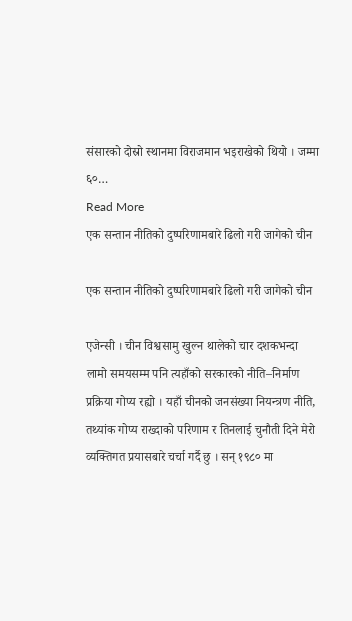संसारको दोस्रो स्थानमा विराजमान भइराखेको थियो । जम्मा ६०…
Read More
एक सन्तान नीतिको दुष्परिणामबारे ढिलो गरी जागेको चीन

एक सन्तान नीतिको दुष्परिणामबारे ढिलो गरी जागेको चीन

एजेन्सी । चीन विश्वसामु खुल्न थालेको चार दशकभन्दा लामो समयसम्म पनि त्यहाँको सरकारको नीति–निर्माण प्रक्रिया गोप्य रह्यो । यहाँ चीनको जनसंख्या नियन्त्रण नीति, तथ्यांक गोप्य राख्दाको परिणाम र तिनलाई चुनौती दिने मेरो व्यक्तिगत प्रयासबारे चर्चा गर्दै छु । सन् १९८० मा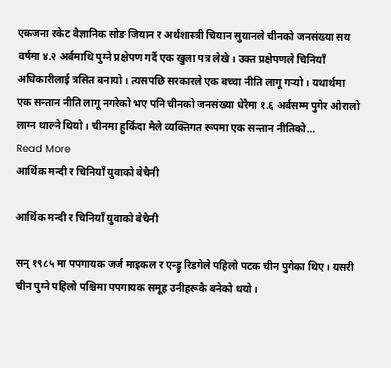एकजना रकेट वैज्ञानिक सोङ जियान र अर्थशास्त्री चियान सुयानले चीनको जनसंख्या सय वर्षमा ४.२ अर्बमाथि पुग्ने प्रक्षेपण गर्दै एक खुला पत्र लेखे । उक्त प्रक्षेपणले चिनियाँ अधिकारीलाई त्रसित बनायो । त्यसपछि सरकारले एक बच्चा नीति लागू गर्‍यो । यथार्थमा एक सन्तान नीति लागू नगरेको भए पनि चीनको जनसंख्या धेरैमा १.६ अर्बसम्म पुगेर ओरालो लाग्न थाल्ने थियो । चीनमा हुर्किंदा मैले व्यक्तिगत रूपमा एक सन्तान नीतिको…
Read More
आर्थिक मन्दी र चिनियाँ युवाको बेचैनी

आर्थिक मन्दी र चिनियाँ युवाको बेचैनी

सन् १९८५ मा पपगायक जर्ज माइकल र एन्ड्रु रिडगेले पहिलो पटक चीन पुगेका थिए। यसरी चीन पुग्ने पहिलो पश्चिमा पपगायक समूह उनीहरूकै बनेको थयो।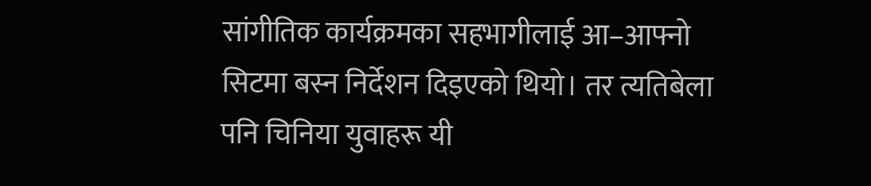सांगीतिक कार्यक्रमका सहभागीलाई आ–आफ्नो सिटमा बस्न निर्देशन दिइएको थियो। तर त्यतिबेला पनि चिनिया युवाहरू यी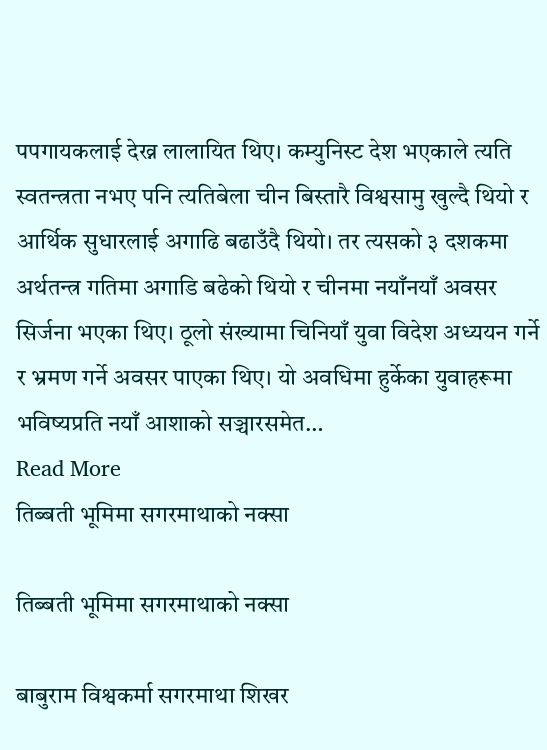पपगायकलाई देख्न लालायित थिए। कम्युनिस्ट देश भएकाले त्यति स्वतन्त्रता नभए पनि त्यतिबेला चीन बिस्तारै विश्वसामु खुल्दै थियो र आर्थिक सुधारलाई अगाढि बढाउँदै थियो। तर त्यसको ३ दशकमा अर्थतन्त्र गतिमा अगाडि बढेको थियो र चीनमा नयाँनयाँ अवसर सिर्जना भएका थिए। ठूलो संख्यामा चिनियाँ युवा विदेश अध्ययन गर्ने र भ्रमण गर्ने अवसर पाएका थिए। यो अवधिमा हुर्केका युवाहरूमा भविष्यप्रति नयाँ आशाको सञ्चारसमेत…
Read More
तिब्बती भूमिमा सगरमाथाको नक्सा

तिब्बती भूमिमा सगरमाथाको नक्सा

बाबुराम विश्वकर्मा सगरमाथा शिखर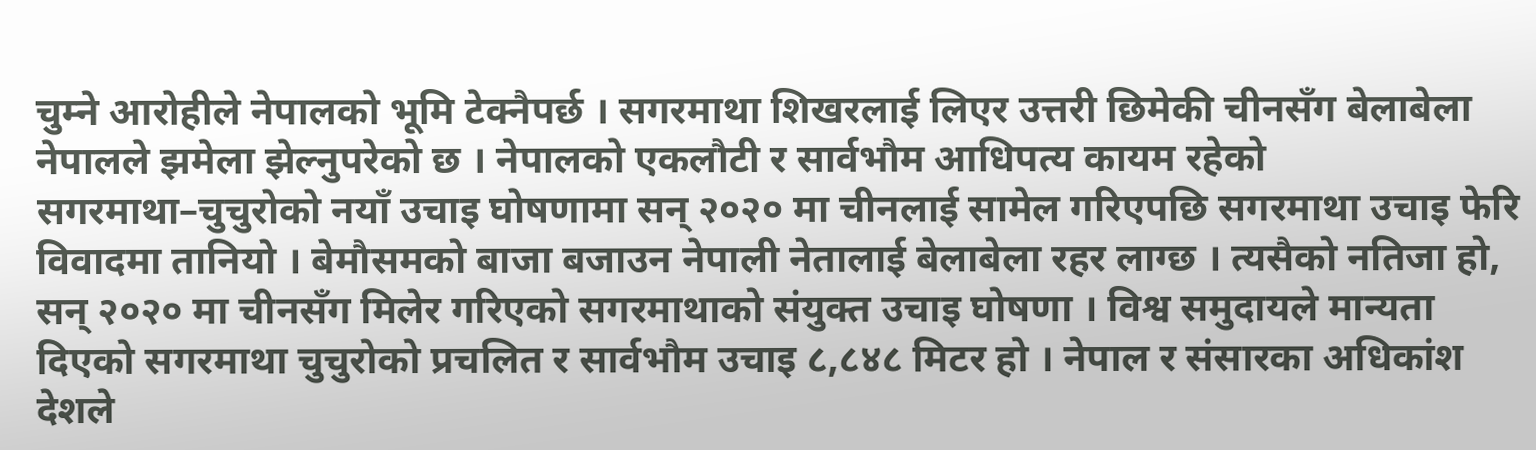चुम्ने आरोहीले नेपालको भूमि टेक्नैपर्छ । सगरमाथा शिखरलाई लिएर उत्तरी छिमेकी चीनसँग बेलाबेला नेपालले झमेला झेल्नुपरेको छ । नेपालको एकलौटी र सार्वभौम आधिपत्य कायम रहेको सगरमाथा–चुचुरोको नयाँ उचाइ घोषणामा सन् २०२० मा चीनलाई सामेल गरिएपछि सगरमाथा उचाइ फेरि विवादमा तानियो । बेमौसमको बाजा बजाउन नेपाली नेतालाई बेलाबेला रहर लाग्छ । त्यसैको नतिजा हो, सन् २०२० मा चीनसँग मिलेर गरिएको सगरमाथाको संयुक्त उचाइ घोषणा । विश्व समुदायले मान्यता दिएको सगरमाथा चुचुरोको प्रचलित र सार्वभौम उचाइ ८,८४८ मिटर हो । नेपाल र संसारका अधिकांश देशले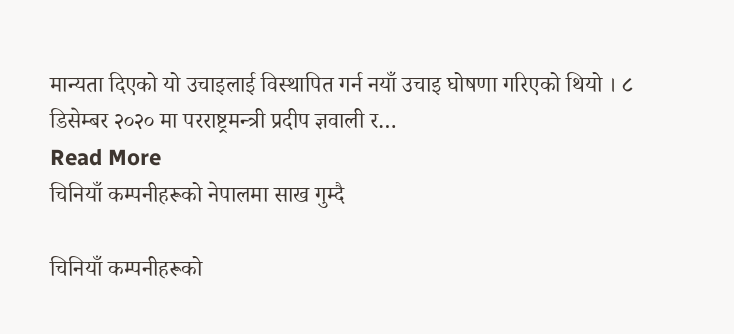मान्यता दिएको यो उचाइलाई विस्थापित गर्न नयाँ उचाइ घोषणा गरिएको थियो । ८ डिसेम्बर २०२० मा परराष्ट्रमन्त्री प्रदीप ज्ञवाली र…
Read More
चिनियाँ कम्पनीहरूको नेपालमा साख गुम्दै

चिनियाँ कम्पनीहरूको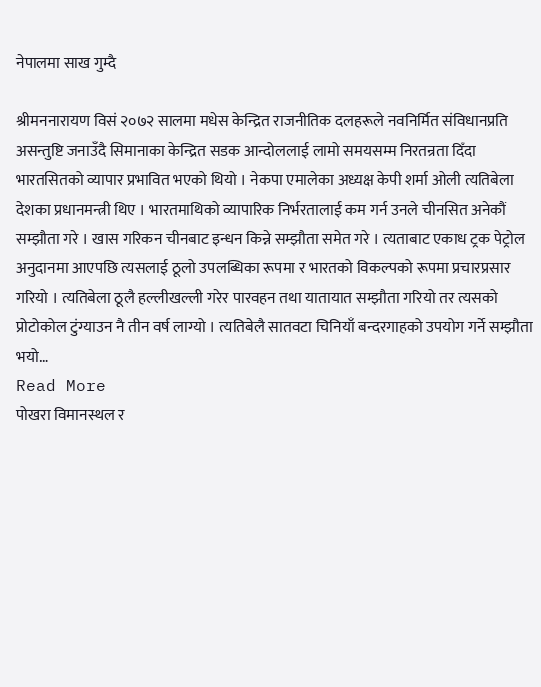नेपालमा साख गुम्दै

श्रीमननारायण विसं २०७२ सालमा मधेस केन्द्रित राजनीतिक दलहरूले नवनिर्मित संविधानप्रति असन्तुष्टि जनाउँदै सिमानाका केन्द्रित सडक आन्दोललाई लामो समयसम्म निरतन्रता दिँदा भारतसितको व्यापार प्रभावित भएको थियो । नेकपा एमालेका अध्यक्ष केपी शर्मा ओली त्यतिबेला देशका प्रधानमन्त्री थिए । भारतमाथिको व्यापारिक निर्भरतालाई कम गर्न उनले चीनसित अनेकौं सम्झौता गरे । खास गरिकन चीनबाट इन्धन किन्ने सम्झौता समेत गरे । त्यताबाट एकाध ट्रक पेट्रोल अनुदानमा आएपछि त्यसलाई ठूलो उपलब्धिका रूपमा र भारतको विकल्पको रूपमा प्रचारप्रसार गरियो । त्यतिबेला ठूलै हल्लीखल्ली गरेर पारवहन तथा यातायात सम्झौता गरियो तर त्यसको प्रोटोकोल टुंग्याउन नै तीन वर्ष लाग्यो । त्यतिबेलै सातवटा चिनियाँ बन्दरगाहको उपयोग गर्ने सम्झौता भयो…
Read More
पोखरा विमानस्थल र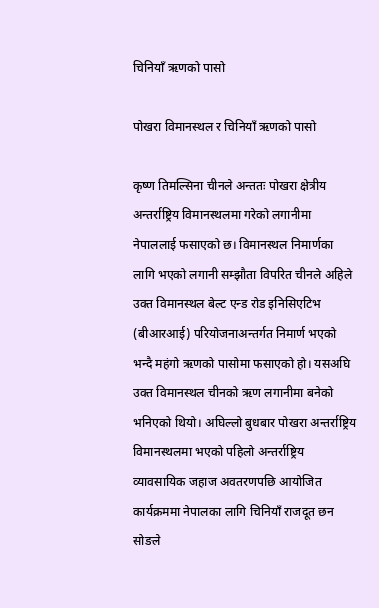चिनियाँ ऋणको पासो

पोखरा विमानस्थल र चिनियाँ ऋणको पासो

कृष्ण तिमल्सिना चीनले अन्ततः पोखरा क्षेत्रीय अन्तर्राष्ट्रिय विमानस्थलमा गरेको लगानीमा नेपाललाई फसाएको छ। विमानस्थल निमार्णका लागि भएको लगानी सम्झौता विपरित चीनले अहिले उक्त विमानस्थल बेल्ट एन्ड रोड इनिसिएटिभ (बीआरआई) परियोजनाअन्तर्गत निमार्ण भएको भन्दै महंगो ऋणको पासोमा फसाएको हो। यसअघि उक्त विमानस्थल चीनको ऋण लगानीमा बनेको भनिएको थियो। अघिल्लो बुधबार पोखरा अन्तर्राष्ट्रिय विमानस्थलमा भएको पहिलो अन्तर्राष्ट्रिय व्यावसायिक जहाज अवतरणपछि आयोजित कार्यक्रममा नेपालका लागि चिनियाँ राजदूत छन सोङले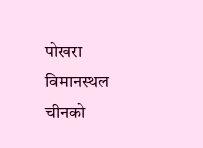पोखरा विमानस्थल चीनको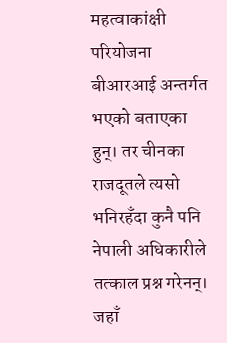महत्वाकांक्षी परियोजना बीआरआई अन्तर्गत भएको बताएका हुन्। तर चीनका राजदूतले त्यसो भनिरहँदा कुनै पनि नेपाली अधिकारीले तत्काल प्रश्न गरेनन्। जहाँ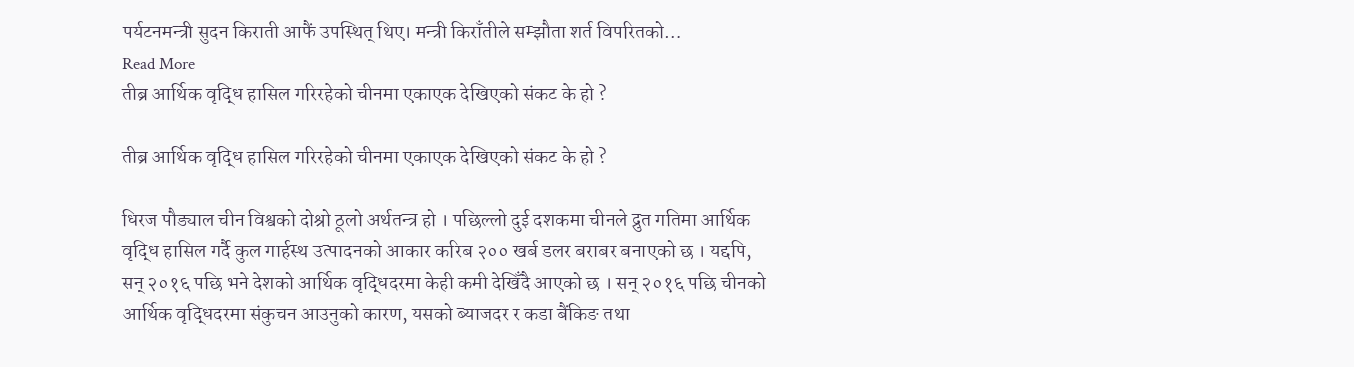पर्यटनमन्त्री सुदन किराती आफैं उपस्थित् थिए। मन्त्री किराँतीले सम्झौता शर्त विपरितको…
Read More
तीब्र आर्थिक वृद्धि हासिल गरिरहेको चीनमा एकाएक देखिएको संकट के हो ?

तीब्र आर्थिक वृद्धि हासिल गरिरहेको चीनमा एकाएक देखिएको संकट के हो ?

धिरज पौड्याल चीन विश्वको दोश्रो ठूलो अर्थतन्त्र हो । पछिल्लो दुई दशकमा चीनले द्रुत गतिमा आर्थिक वृद्धि हासिल गर्दै कुल गार्हस्थ उत्पादनको आकार करिब २०० खर्ब डलर बराबर बनाएको छ । यद्दपि, सन् २०१६ पछि भने देशको आर्थिक वृद्धिदरमा केही कमी देखिँदै आएको छ । सन् २०१६ पछि चीनको आर्थिक वृद्धिदरमा संकुचन आउनुको कारण, यसको ब्याजदर र कडा बैंकिङ तथा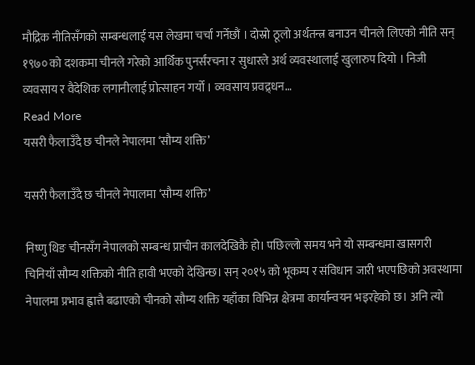मौद्रिक नीतिसँगको सम्बन्धलाई यस लेखमा चर्चा गर्नेछौं । दोस्रो ठूलो अर्थतन्त्र बनाउन चीनले लिएको नीति सन् १९७० को दशकमा चीनले गरेको आर्थिक पुनर्संरचना र सुधारले अर्थ व्यवस्थालाई खुलारुप दियो । निजी व्यवसाय र वैदेशिक लगानीलाई प्रोत्साहन गर्यो । व्यवसाय प्रवद्र्धन…
Read More
यसरी फैलाउँदै छ चीनले नेपालमा ‘सौम्य शक्ति’

यसरी फैलाउँदै छ चीनले नेपालमा ‘सौम्य शक्ति’

निष्णु थिङ चीनसँग नेपालको सम्बन्ध प्राचीन कालदेखिकै हो। पछिल्लो समय भने यो सम्बन्धमा खासगरी चिनियाँ सौम्य शक्तिको नीति हावी भएको देखिन्छ। सन् २०१५ को भूकम्प र संविधान जारी भएपछिको अवस्थामा नेपालमा प्रभाव ह्वात्तै बढाएको चीनको सौम्य शक्ति यहाँका विभिन्न क्षेत्रमा कार्यान्वयन भइरहेको छ। अनि त्यो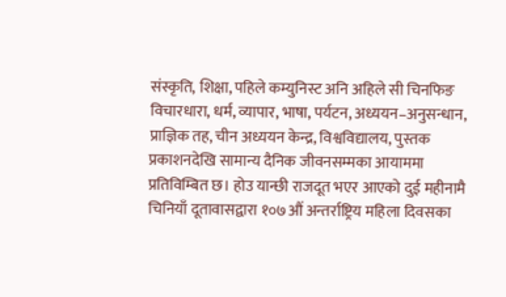संस्कृति, शिक्षा, पहिले कम्युनिस्ट अनि अहिले सी चिनफिङ विचारधारा, धर्म, व्यापार, भाषा, पर्यटन, अध्ययन–अनुसन्धान, प्राज्ञिक तह, चीन अध्ययन केन्द्र, विश्वविद्यालय, पुस्तक प्रकाशनदेखि सामान्य दैनिक जीवनसम्मका आयाममा प्रतिविम्बित छ। होउ यान्छी राजदूत भएर आएको दुई महीनामै चिनियाँ दूतावासद्वारा १०७औं अन्तर्राष्ट्रिय महिला दिवसका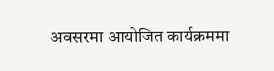अवसरमा आयोजित कार्यक्रममा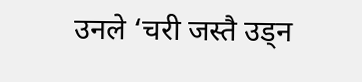उनले ‘चरी जस्तै उड्न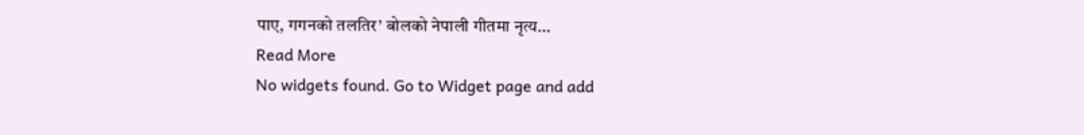पाए, गगनको तलतिर’ बोलको नेपाली गीतमा नृत्य…
Read More
No widgets found. Go to Widget page and add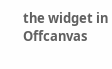the widget in Offcanvas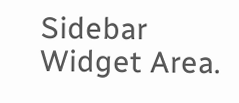Sidebar Widget Area.